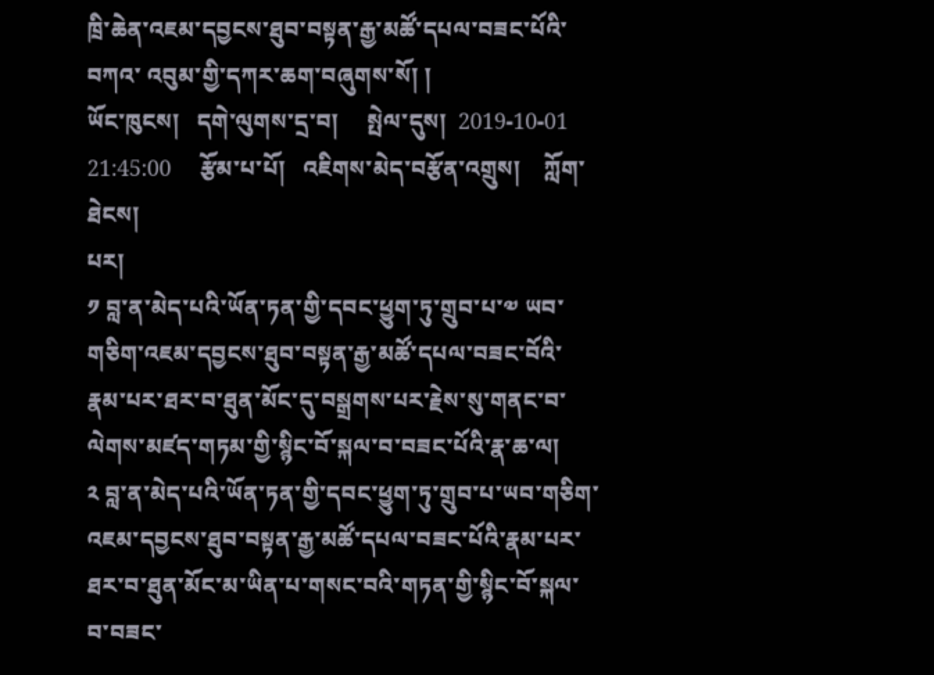ཁྲི་ཆེན་འཇམ་དབྱངས་ཐུབ་བསྟན་རྒྱ་མཚོ་དཔལ་བཟང་པོའི་བཀའ་ འབུམ་གྱི་དཀར་ཆག་བཞུགས་སོ། །
ཡོང་ཁུངས།   དགེ་ལུགས་དྲ་བ།     སྤེལ་དུས།  2019-10-01 21:45:00     རྩོམ་པ་པོ།   འཇིགས་མེད་བརྩོན་འགྲུས།    ཀློག་ཐེངས།
པར།
༡ བླ་ན་མེད་པའི་ཡོན་ཏན་གྱི་དབང་ཕྱུག་ཏུ་གྲུབ་པ་༧ ཡབ་གཅིག་འཇམ་དབྱངས་ཐུབ་བསྟན་རྒྱ་མཚོ་དཔལ་བཟང་བོའི་རྣམ་པར་ཐར་བ་ཐུན་མོང་དུ་བསྒྲགས་པར་རྗེས་སུ་གནང་བ་ལེགས་མཛད་གཏམ་གྱི་སྙིང་བོ་སྐལ་བ་བཟང་པོའི་རྣ་ཆ་ལ།
༢ བླ་ན་མེད་པའི་ཡོན་ཏན་གྱི་དབང་ཕྱུག་ཏུ་གྲུབ་པ་ཡབ་གཅིག་འཇམ་དབྱངས་ཐུབ་བསྟན་རྒྱ་མཚོ་དཔལ་བཟང་པོའི་རྣམ་པར་ཐར་བ་ཐུན་མོང་མ་ཡིན་པ་གསང་བའི་གཏན་གྱི་སྙིང་བོ་སྐལ་བ་བཟང་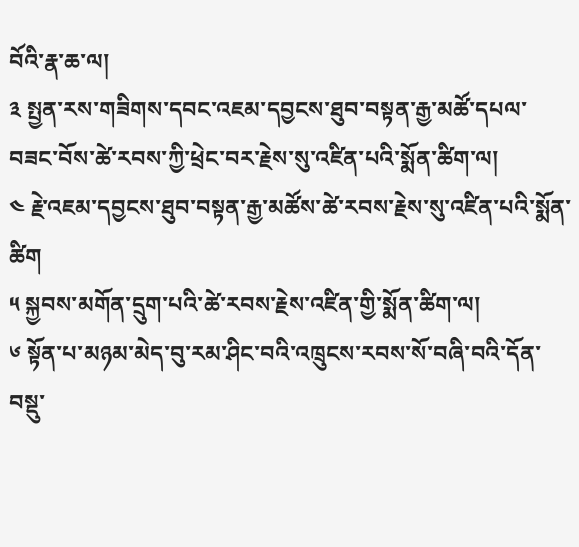བོའི་རྣ་ཆ་ལ།
༣ སྤྱན་རས་གཟིགས་དབང་འཇམ་དབྱངས་ཐུབ་བསྟན་རྒྱ་མཚོ་དཔལ་བཟང་བོས་ཚེ་རབས་ཀྱི་ཕྲེང་བར་རྗེས་སུ་འཛིན་པའི་སྨོན་ཚིག་ལ།
༤ རྗེ་འཇམ་དབྱངས་ཐུབ་བསྟན་རྒྱ་མཚོས་ཚེ་རབས་རྗེས་སུ་འཛིན་པའི་སྨོན་ཚིག
༥ སྐྱབས་མགོན་དྲུག་པའི་ཚེ་རབས་རྗེས་འཛིན་གྱི་སྨོན་ཚིག་ལ།
༦ སྟོན་པ་མཉམ་མེད་བུ་རམ་ཤིང་བའི་འཁྲུངས་རབས་སོ་བཞི་བའི་དོན་བསྡུ་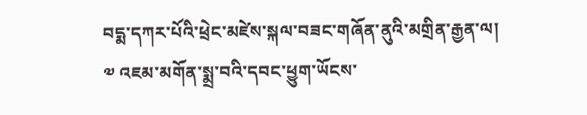བདྨ་དཀར་པོའི་ཕྲེང་མཛེས་སྐལ་བཟང་གཞོན་ནུའི་མགྲིན་རྒྱན་ལ།
༧ འཇམ་མགོན་སྨྲ་བའི་དབང་ཕྱུག་ཡོངས་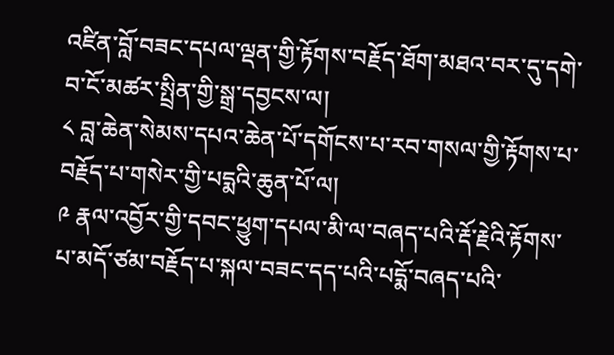འཛིན་བློ་བཟང་དཔལ་ལྡན་གྱི་རྟོགས་བརྗོད་ཐོག་མཐའ་བར་དུ་དགེ་བ་ངོ་མཚར་སྤྲིན་གྱི་སྒྲ་དབྱངས་ལ།
༨ བླ་ཆེན་སེམས་དཔའ་ཆེན་པོ་དགོངས་པ་རབ་གསལ་གྱི་རྟོགས་པ་བརྗོད་པ་གསེར་གྱི་པདྨའི་ཆུན་པོ་ལ།
༩ རྣལ་འབྱོར་གྱི་དབང་ཕྱུག་དཔལ་མི་ལ་བཞད་པའི་རྡོ་རྗེའི་རྟོགས་པ་མདོ་ཙམ་བརྗོད་པ་སྐལ་བཟང་དད་པའི་པདྨོ་བཞད་པའི་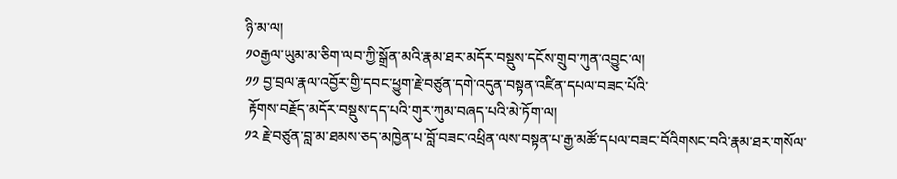ཉི་མ་ལ།
༡༠རྒྱལ་ཡུམ་མ་ཅིག་ལབ་ཀྱི་སྒྲོན་མའི་རྣམ་ཐར་མདོར་བསྡུས་དངོས་གྲུབ་ཀུན་འབྱུང་ལ།
༡༡ བྱ་བྲལ་རྣལ་འབྱོར་གྱི་དབང་ཕྱུག་རྗེ་བཙུན་དགེ་འདུན་བསྟན་འཛིན་དཔལ་བཟང་པོའི་
 རྟོགས་བརྗོད་མདོར་བསྡུས་དད་པའི་གུར་ཀུམ་བཞད་པའི་མེ་ཏོག་ལ།
༡༢ རྗེ་བཙུན་བླ་མ་ཐམས་ཅད་མཁྱེན་པ་བློ་བཟང་འཕྲིན་ལས་བསྟན་པ་རྒྱ་མཚོ་དཔལ་བཟང་བོའིགསང་བའི་རྣམ་ཐར་གསོལ་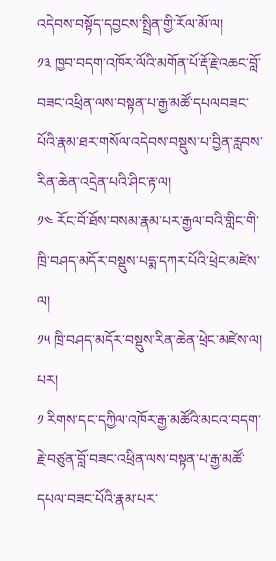འདེབས་བསྟོད་དབྱངས་སྤྲིན་གྱི་རོལ་མོ་ལ།
༡༣ ཁྱབ་བདག་འཁོར་ལོའི་མགོན་པོ་རྡོ་རྗེ་འཆང་བློ་བཟང་འཕྲིན་ལས་བསྟན་པ་རྒྱ་མཚོ་དཔལབཟང་པོའི་རྣམ་ཐར་གསོལ་འདེབས་བསྡུས་པ་བྱིན་རླབས་རིན་ཆེན་འདྲེན་པའི་ཤིང་རྟ་ལ།
༡༤ རོང་བོ་ཐོས་བསམ་རྣམ་པར་རྒྱལ་བའི་གླིང་གི་ཁྲི་བཤད་མདོར་བསྡུས་པདྨ་དཀར་པོའི་ཕྲེང་མཛེས་ལ།
༡༥ ཁྲི་བཤད་མདོར་བསྡུས་རིན་ཆེན་ཕྲེང་མཛེས་ལ།
པར།
༡ རིགས་དང་དཀྱིལ་འཁོར་རྒྱ་མཚོའི་མངའ་བདག་རྗེ་བཙུན་བློ་བཟང་འཕྲིན་ལས་བསྟན་པ་རྒྱ་མཚོ་དཔལ་བཟང་པོའི་རྣམ་པར་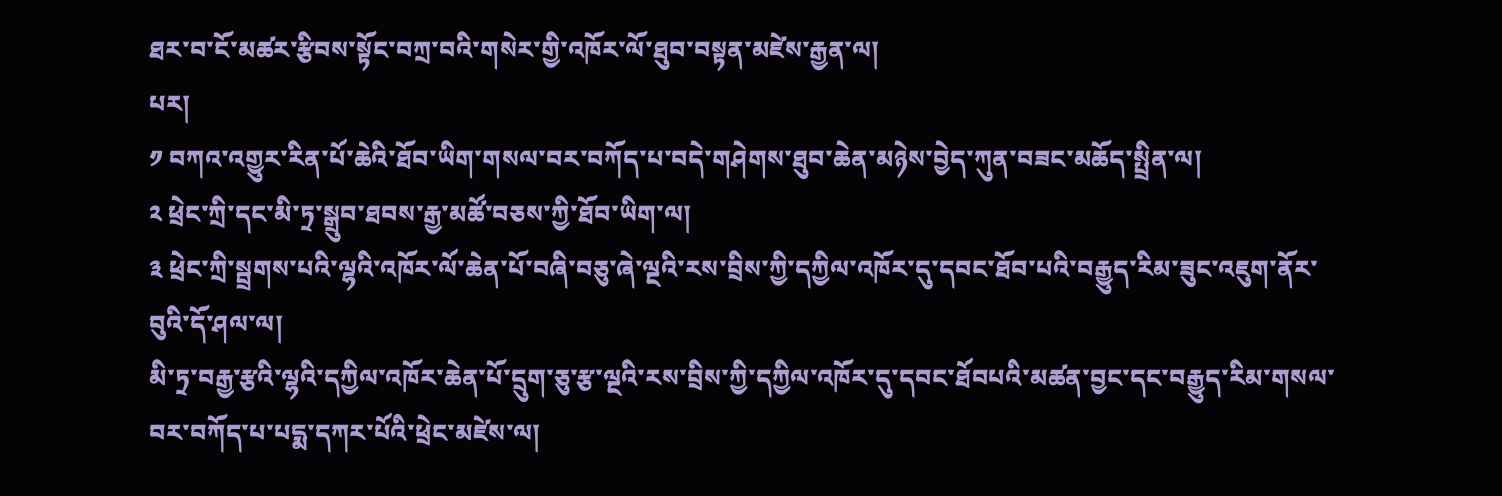ཐར་བ་ངོ་མཚར་རྩིབས་སྟོང་བཀྲ་བའི་གསེར་གྱི་འཁོར་ལོ་ཐུབ་བསྟན་མཛེས་རྒྱན་ལ།
པར།
༡ བཀའ་འགྱུར་རིན་པོ་ཆེའི་ཐོབ་ཡིག་གསལ་བར་བཀོད་པ་བདེ་གཤེགས་ཐུབ་ཆེན་མཉེས་བྱེད་ཀུན་བཟང་མཆོད་སྤྲིན་ལ།
༢ ཕྲེང་ཀྲི་དང་མི་ཏྲ་སྒྲུབ་ཐབས་རྒྱ་མཚོ་བཅས་ཀྱི་ཐོབ་ཡིག་ལ།
༣ ཕྲེང་ཀྲི་སྦྲགས་པའི་ལྷའི་འཁོར་ལོ་ཆེན་པོ་བཞི་བཅུ་ཞེ་ལྔའི་རས་བྲིས་ཀྱི་དཀྱིལ་འཁོར་དུ་དབང་ཐོབ་པའི་བརྒྱུད་རིམ་ཟུང་འཇུག་ནོར་བུའི་དོ་ཤལ་ལ།
མི་ཏྲ་བརྒྱ་རྩའི་ལྷའི་དཀྱིལ་འཁོར་ཆེན་པོ་དྲུག་ཅུ་རྩ་ལྔའི་རས་བྲིས་ཀྱི་དཀྱིལ་འཁོར་དུ་དབང་ཐོབཔའི་མཚན་བྱང་དང་བརྒྱུད་རིམ་གསལ་བར་བཀོད་པ་པདྨ་དཀར་པོའི་ཕྲེང་མཛེས་ལ།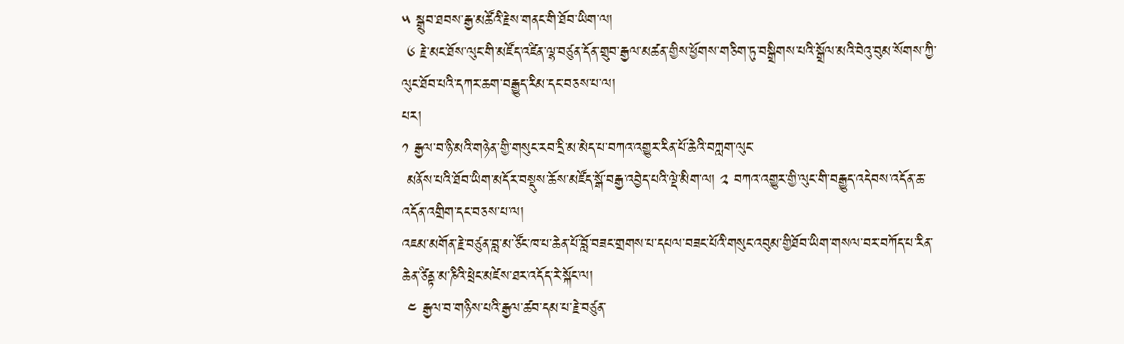༥ སྒྲུབ་ཐབས་རྒྱ་མཚོའི་རྗེས་གནང་གི་ཐོབ་ཡིག་ལ།
 ༦ རྗེ་མང་ཐོས་ལུང་གི་མཛོད་འཛིན་ལྷ་བཙུན་དོན་གྲུབ་རྒྱལ་མཚན་གྱིས་ཕྱོགས་གཅིག་ཏུ་བསྒྲིགས་པའི་སྒྲོལ་མའི་བེའུ་བུམ་སོགས་ཀྱི་ལུང་ཐོབ་པའི་དཀར་ཆག་བརྒྱུད་རིམ་དང་བཅས་པ་ལ།
པར།
༡ རྒྱལ་བ་ཉི་མའི་གཉེན་གྱི་གསུང་རབ་དྲི་མ་མེད་པ་བཀའ་འགྱུར་རིན་པོ་ཆེའི་བཀླག་ལུང་
 མནོས་པའི་ཐོབ་ཡིག་མདོར་བསྡུས་ཆོས་མཛོད་སྒོ་བརྒྱ་འབྱེད་པའི་ལྡེ་མིག་ལ། ༢ བཀའ་འགྱུར་གྱི་ལུང་གི་བརྒྱུད་འདེབས་འདོན་ཆ་འདོན་འགྲིག་དང་བཅས་པ་ལ།
འཇམ་མགོན་རྗེ་བཙུན་བླ་མ་ཙོང་ཁ་པ་ཆེན་པོ་བློ་བཟང་གྲགས་པ་དཔལ་བཟང་པོའི་གསུང་འབུམ་གྱིཐོབ་ཡིག་གསལ་བར་བཀོད་པ་རིན་ཆེན་ཙིནྟ་མ་ཎིའི་ཕྲེང་མཛེས་ཐར་འདོད་རེ་སྐོང་ལ།
 ༤ རྒྱལ་བ་གཉིས་པའི་རྒྱལ་ཚབ་དམ་པ་རྗེ་བཙུན་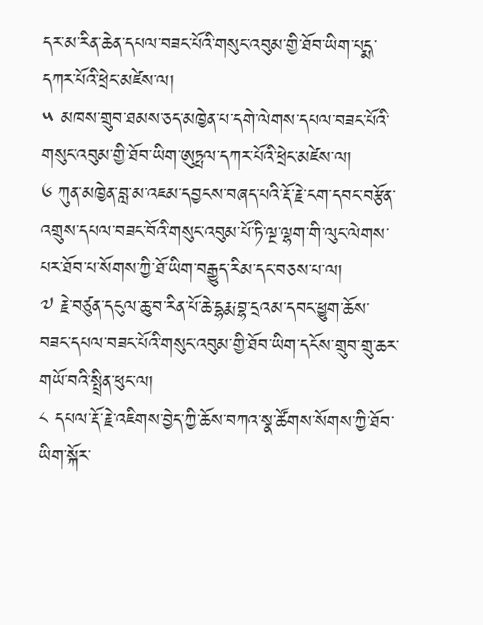དར་མ་རིན་ཆེན་དཔལ་བཟང་པོའི་གསུང་འབུམ་གྱི་ཐོབ་ཡིག་པདྨ་དཀར་པོའི་ཕྲེང་མཛེས་ལ།
༥ མཁས་གྲུབ་ཐམས་ཅད་མཁྱེན་པ་དགེ་ལེགས་དཔལ་བཟང་པོའི་གསུང་འབུམ་གྱི་ཐོབ་ཡིག་ཨུཏྤལ་དཀར་པོའི་ཕྲེང་མཛེས་ལ།
༦ ཀུན་མཁྱེན་བླ་མ་འཇམ་དབྱངས་བཞད་པའི་རྡོ་རྗེ་ངག་དབང་བརྩོན་འགྲུས་དཔལ་བཟང་བོའི་གསུང་འབུམ་པོ་ཏི་ལྔ་ལྷག་གི་ལུང་ལེགས་པར་ཐོབ་པ་སོགས་ཀྱི་ཐོ་ཡིག་བརྒྱུད་རིམ་དང་བཅས་པ་ལ།
༧ རྗེ་བཙུན་དངུལ་ཆུ་བ་རིན་པོ་ཆེ་དྷརྨ་བྷ་དྲའམ་དབང་ཕྱུག་ཆོས་བཟང་དཔལ་བཟང་པོའི་གསུང་འབུམ་གྱི་ཐོབ་ཡིག་དངོས་གྲུབ་གྲུ་ཆར་གཡོ་བའི་སྤྲིན་ཕུང་ལ།
༨ དཔལ་རྡོ་རྗེ་འཇིགས་བྱེད་ཀྱི་ཆོས་བཀའ་སྣ་ཚོགས་སོགས་ཀྱི་ཐོབ་ཡིག་སྐོར་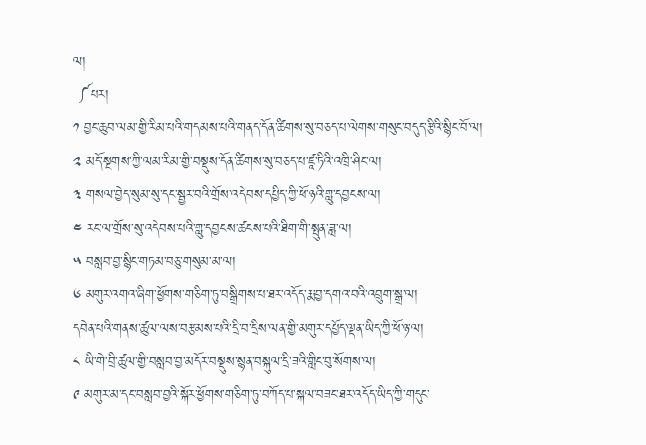ལ།
 ༼པར།
༡ བྱང་ཆུབ་ལམ་གྱི་རིམ་པའི་གདམས་པའི་གནད་དོན་ཚིགས་སུ་བཅད་པ་ལེགས་གསུང་བདུད་རྩིའི་སྙིང་བོ་ལ།
༢ མདོ་སྔགས་ཀྱི་ལམ་རིམ་གྱི་བསྡུས་དོན་ཚིགས་སུ་བཅད་པ་ཛཱ་ཏིའི་འཁྲི་ཤིང་ལ།
༣ གསལ་བྱེད་སུམ་སུ་དང་སྦྱར་བའི་གྲོས་འདེབས་དཔྱིད་ཀྱི་ཕོ་ཉའི་གླུ་དབྱངས་ལ།
༤ རང་ལ་གྲོས་སུ་འདེབས་པའི་གླུ་དབྱངས་ཚངས་པའི་ཐིག་གི་སྤུན་ཟླ་ལ།
༥ བསླབ་བྱ་སྙིང་གཏམ་བཅུ་གསུམ་མ་ལ།
༦ མགུར་འགའ་ཞིག་ཕྱོགས་གཅིག་ཏུ་བསྒྲིགས་པ་ཐར་འདོད་རྨ་བྱ་དགའ་བའི་འབྲུག་སྒྲ་ལ།
དབེན་པའི་གནས་ཚུལ་ལས་བརྩམས་པའི་དྲི་བ་དྲིས་ལན་གྱི་མགུར་དཔྱོད་ལྡན་ཡིད་ཀྱི་ཕོ་ཉ་ལ།
༨ ཡི་གེ་བྲི་ཚུལ་གྱི་བསླབ་བྱ་མདོར་བསྡུས་སྙན་བསྐུལ་དྲི་ཟའི་གླིང་བུ་སོགས་ལ།
༩ མགུར་མ་དང་བསླབ་བྱའི་སྐོར་ཕྱོགས་གཅིག་ཏུ་བཀོད་པ་སྐལ་བཟང་ཐར་འདོད་ཡིད་ཀྱི་གདུང་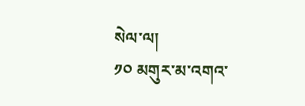སེལ་ལ།
༡༠ མགུར་མ་འགའ་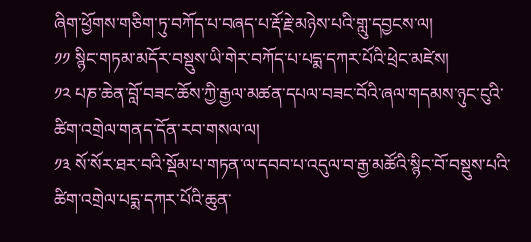ཞིག་ཕྱོགས་གཅིག་ཏུ་བཀོད་པ་བཞད་པ་རྡོ་རྗེ་མཉེས་པའི་གླུ་དབྱངས་ལ།
༡༡ སྙིང་གཏམ་མདོར་བསྡུས་ཡི་གེར་བཀོད་པ་པདྨ་དཀར་པོའི་ཕྲེང་མཛེས།
༡༢ པཎ་ཆེན་བློ་བཟང་ཆོས་ཀྱི་རྒྱལ་མཚན་དཔལ་བཟང་བོའི་ཞལ་གདམས་ཉུང་ངུའི་ཚིག་འགྲེལ་གནད་དོན་རབ་གསལ་ལ།
༡༣ སོ་སོར་ཐར་བའི་སྡོམ་པ་གཏན་ལ་དབབ་པ་འདུལ་བ་རྒྱ་མཚོའི་སྙིང་བོ་བསྡུས་པའི་ཚིག་འགྲེལ་པདྨ་དཀར་པོའི་ཆུན་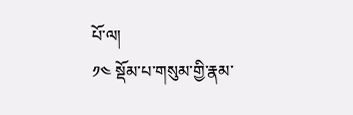པོ་ལ།
༡༤ སྡོམ་པ་གསུམ་གྱི་རྣམ་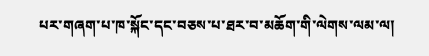པར་གཞག་པ་ཁ་སྐོང་དང་བཅས་པ་ཐར་བ་མཆོག་གི་ལེགས་ལམ་ལ།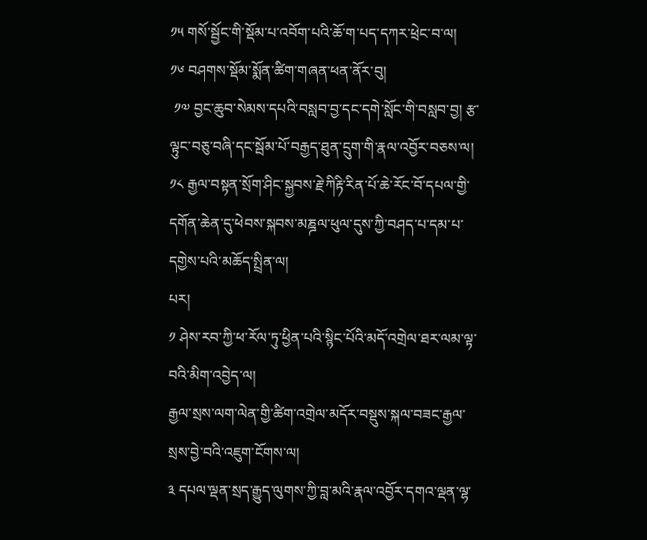༡༥ གསོ་སྦྱོང་གི་སྡོམ་པ་འབོག་པའི་ཆོ་ག་པད་དཀར་ཕྲེང་བ་ལ།
༡༦ བཤགས་སྡོམ་སྨོན་ཚིག་གཞན་ཕན་ནོར་བུ།
 ༡༧ བྱང་ཆུབ་སེམས་དཔའི་བསླབ་བྱ་དང་དགེ་སློང་གི་བསླབ་བྱ། རྩ་ལྟུང་བཅུ་བཞི་དང་སྦོམ་པོ་བརྒྱད་ཐུན་དྲུག་གི་རྣལ་འབྱོར་བཅས་ལ།
༡༨ རྒྱལ་བསྟན་སྲོག་ཤིང་སྐྱབས་རྗེ་ཀིརྟི་རིན་པོ་ཆེ་རོང་བོ་དཔལ་གྱི་དགོན་ཆེན་དུ་ཕེབས་སྐབས་མཎྜལ་ཕུལ་དུས་ཀྱི་བཤད་པ་དམ་པ་དགྱེས་པའི་མཆོད་སྤྲིན་ལ།
པར།
༡ ཤེས་རབ་ཀྱི་ཕ་རོལ་ཏུ་ཕྱིན་པའི་སྙིང་པོའི་མདོ་འགྲེལ་ཐར་ལམ་ལྟ་བའི་མིག་འབྱེད་ལ།
རྒྱལ་སྲས་ལག་ལེན་གྱི་ཚིག་འགྲེལ་མདོར་བསྡུས་སྐལ་བཟང་རྒྱལ་སྲས་བྱེ་བའི་འཇུག་ངོགས་ལ།
༣ དཔལ་ལྡན་སྲད་རྒྱུད་ལུགས་ཀྱི་བླ་མའི་རྣལ་འབྱོར་དགའ་ལྡན་ལྷ་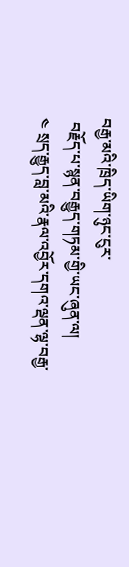བརྒྱ་མའི་ཁྲིད་ཡིག་ཉུང་ངུར་
 བརྗོད་པ་སྙན་བརྒྱུད་གཏམ་གྱི་ཡང་ཞུན་ལ།
༤ སྲད་རྒྱུད་བླ་མའི་རྣལ་འབྱོར་དགའ་ལྡན་ལྷ་བརྒྱ་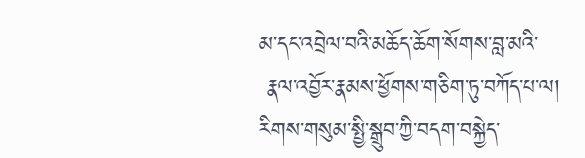མ་དང་འབྲེལ་བའི་མཆོད་ཆོག་སོགས་བླ་མའི་
 རྣལ་འབྱོར་རྣམས་ཕྱོགས་གཅིག་ཏུ་བཀོད་པ་ལ།
རིགས་གསུམ་སྤྱི་སྒྲུབ་ཀྱི་བདག་བསྐྱེད་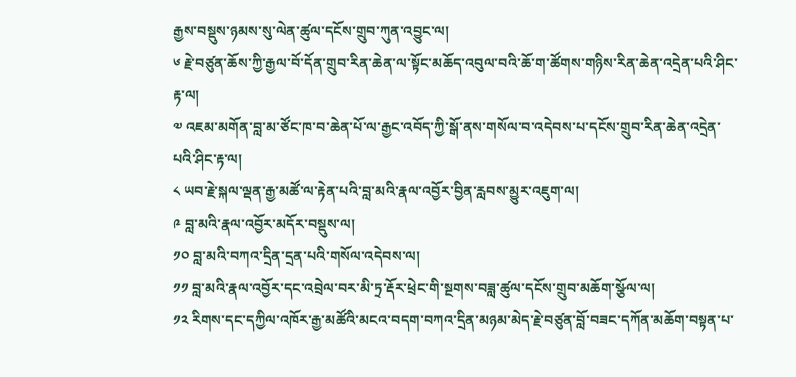རྒྱས་བསྡུས་ཉམས་སུ་ལེན་ཚུལ་དངོས་གྲུབ་ཀུན་འབྱུང་ལ།
༦ རྗེ་བཙུན་ཆོས་ཀྱི་རྒྱལ་བོ་དོན་གྲུབ་རིན་ཆེན་ལ་སྟོང་མཆོད་འབུལ་བའི་ཆོ་ག་ཚོགས་གཉིས་རིན་ཆེན་འདྲེན་པའི་ཤིང་རྟ་ལ།
༧ འཇམ་མགོན་བླ་མ་ཙོང་ཁ་བ་ཆེན་པོ་ལ་རྒྱང་འབོད་ཀྱི་སྒོ་ནས་གསོལ་བ་འདེབས་པ་དངོས་གྲུབ་རིན་ཆེན་འདྲེན་པའི་ཤིང་རྟ་ལ།
༨ ཡབ་རྗེ་སྐལ་ལྡན་རྒྱ་མཚོ་ལ་རྟེན་པའི་བླ་མའི་རྣལ་འབྱོར་བྱིན་རླབས་མྱུར་འཇུག་ལ།
༩ བླ་མའི་རྣལ་འབྱོར་མདོར་བསྡུས་ལ།
༡༠ བླ་མའི་བཀའ་དྲིན་དྲན་པའི་གསོལ་འདེབས་ལ།
༡༡ བླ་མའི་རྣལ་འབྱོར་དང་འབྲེལ་བར་མི་ཏྲ་རྡོར་ཕྲེང་གི་སྔགས་བཟླ་ཚུལ་དངོས་གྲུབ་མཆོག་སྩོལ་ལ།
༡༢ རིགས་དང་དཀྱིལ་འཁོར་རྒྱ་མཚོའི་མངའ་བདག་བཀའ་དྲིན་མཉམ་མེད་རྗེ་བཙུན་བློ་བཟང་དཀོན་མཆོག་བསྟན་པ་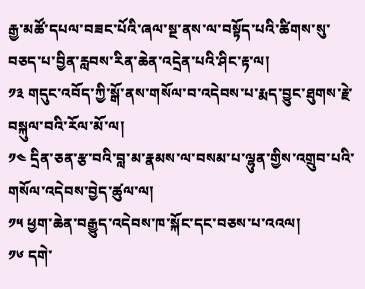རྒྱ་མཚོ་དཔལ་བཟང་པོའི་ཞལ་སྔ་ནས་ལ་བསྟོད་པའི་ཚིགས་སུ་བཅད་པ་བྱིན་རླབས་རིན་ཆེན་འདྲེན་པའི་ཤིང་རྟ་ལ།
༡༣ གདུང་འབོད་ཀྱི་སྒོ་ནས་གསོལ་བ་འདེབས་པ་རྨད་བྱུང་ཐུགས་རྗེ་བསྐུལ་བའི་རོལ་མོ་ལ།
༡༤ དྲིན་ཅན་རྩ་བའི་བླ་མ་རྣམས་ལ་བསམ་པ་ལྷུན་གྱིས་འགྲུབ་པའི་གསོལ་འདེབས་བྱེད་ཚུལ་ལ།
༡༥ ཕྱག་ཆེན་བརྒྱུད་འདེབས་ཁ་སྐོང་དང་བཅས་པ་འའལ།
༡༦ དགེ་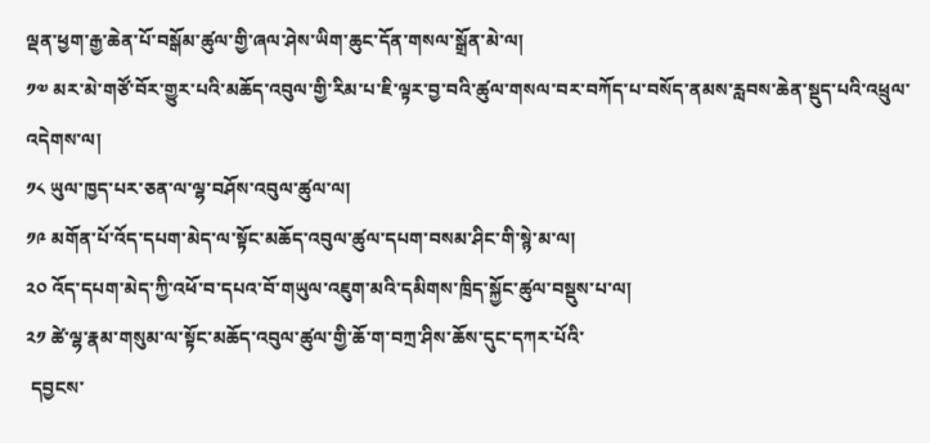ལྡན་ཕྱག་རྒྱ་ཆེན་པོ་བསྒོམ་ཚུལ་གྱི་ཞལ་ཤེས་ཡིག་ཆུང་དོན་གསལ་སྒྲོན་མེ་ལ།
༡༧ མར་མེ་གཙོ་བོར་གྱུར་པའི་མཆོད་འབུལ་གྱི་རིམ་པ་ཇི་ལྟར་བྱ་བའི་ཚུལ་གསལ་བར་བཀོད་པ་བསོད་ནམས་རླབས་ཆེན་སྡུད་པའི་འཕྲུལ་འདེགས་ལ།
༡༨ ཡུལ་ཁྱད་པར་ཅན་ལ་ལྷ་བཤོས་འབུལ་ཚུལ་ལ།
༡༩ མགོན་པོ་འོད་དཔག་མེད་ལ་སྟོང་མཆོད་འབུལ་ཚུལ་དཔག་བསམ་ཤིང་གི་སྙེ་མ་ལ།
༢༠ འོད་དཔག་མེད་ཀྱི་འཕོ་བ་དཔའ་བོ་གཡུལ་འཇུག་མའི་དམིགས་ཁྲིད་སྐྱོང་ཚུལ་བསྡུས་པ་ལ།
༢༡ ཚེ་ལྷ་རྣམ་གསུམ་ལ་སྟོང་མཆོད་འབུལ་ཚུལ་གྱི་ཆོ་ག་བཀྲ་ཤིས་ཆོས་དུང་དཀར་པོའི་
 དབྱངས་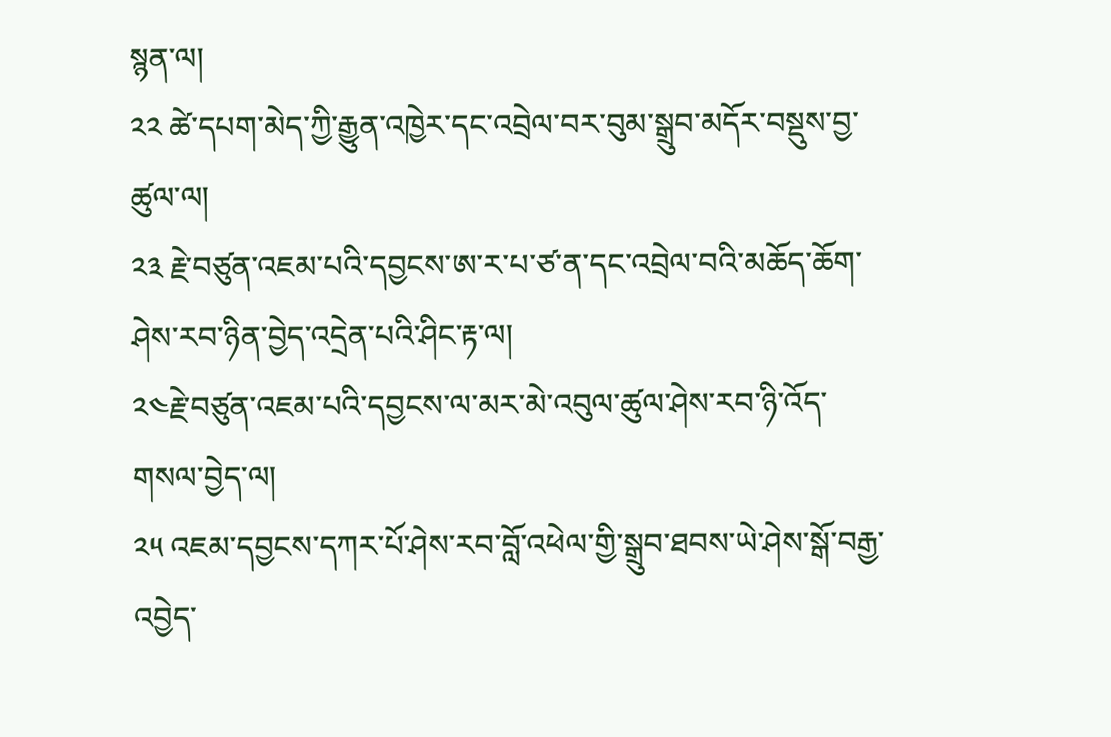སྙན་ལ།
༢༢ ཚེ་དཔག་མེད་ཀྱི་རྒྱུན་འཁྱེར་དང་འབྲེལ་བར་བུམ་སྒྲུབ་མདོར་བསྡུས་བྱ་ཚུལ་ལ།
༢༣ རྗེ་བཙུན་འཇམ་པའི་དབྱངས་ཨ་ར་པ་ཙ་ན་དང་འབྲེལ་བའི་མཆོད་ཆོག་ཤེས་རབ་ཉིན་བྱེད་འདྲེན་པའི་ཤིང་རྟ་ལ།
༢༤རྗེ་བཙུན་འཇམ་པའི་དབྱངས་ལ་མར་མེ་འབུལ་ཚུལ་ཤེས་རབ་ཉི་འོད་གསལ་བྱེད་ལ།
༢༥ འཇམ་དབྱངས་དཀར་པོ་ཤེས་རབ་བློ་འཕེལ་གྱི་སྒྲུབ་ཐབས་ཡེ་ཤེས་སྒོ་བརྒྱ་འབྱེད་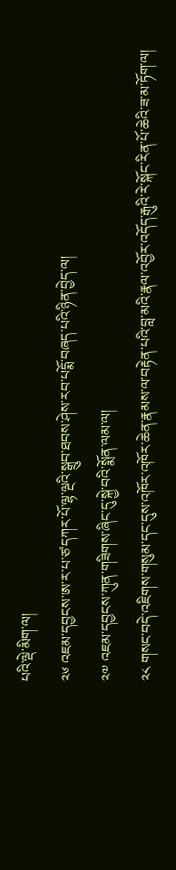པའི་ལྡེ་མིག་ལ།
༢༦ འཇམ་དབྱངས་ཨ་ར་པ་ཙ་དཀར་པོ་ལྷ་ལྔའི་སྒྲུབ་ཐབས་ཤེས་རབ་པདྨོ་བཞད་པའི་ཉིན་བྱེད་ལ།
༢༧ འཇམ་དབྱངས་ཀུན་གཟིགས་ཞིང་དུ་སྐྱེ་བའི་སྨོན་ལམ་ལ།
༢༨ གསང་བདེ་འཇིགས་གསུམ་དང་དུས་འཁོར་འཁོར་ཆེན་རྣམས་ལ་བརྟེན་པའི་བླ་མའི་རྣལ་འབྱོར་འདོད་རྒུའི་རེ་སྐོང་རིན་པོ་ཆེའི་ཟ་མ་ཏོག་ལ།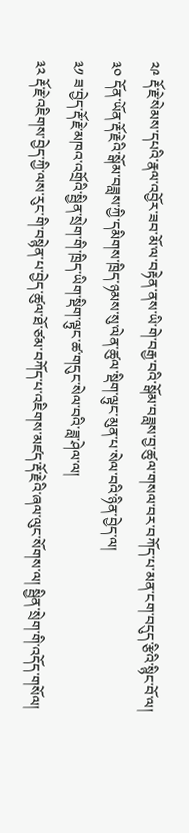༢༩ རྡོ་རྗེ་སེམས་དཔའི་རྣལ་འབྱོར་ཟབ་མོ་ལ་བརྟེན་ནས་ཡི་གེ་བརྒྱ་བའི་སྒོམ་བཟླས་བྱ་ཚུལ་གསལ་བར་བཀོད་པ་མན་ངག་བདུད་རྩིའི་སྙིང་བོ་ལ།
༣༠ དོན་ཡོན་རྡོ་རྗེའི་སྒོམ་བཟླས་ཀྱི་དམིགས་ཁྲིད་ཉམས་སུ་ལེན་ཚུལ་སྡིག་ལྟུང་མུན་པ་སེལ་བའི་ཉིན་བྱེད་ལ།
༣༡ ཟ་བྱེད་རྡོ་རྗེ་མཁའ་འགྲོའི་སྦྱིན་སྲེག་གི་ཁྲིད་ཡིག་སྡིག་ལྟུང་ཚ་གདུང་སེལ་བའི་ཟླ་ཤེལ་ལ།
༣༢ རྡོ་རྗེ་འཇིགས་བྱེད་ཀྱི་ལས་རུང་གི་བསྙེན་པ་བྱེད་ཚུལ་ཐོ་ཙམ་བཀོད་པ་འཇིགས་མཛད་རྡོ་རྗེའི་ཞལ་ལུང་སོགས་ལ། སྦྱིན་སྲེག་གི་འདོད་གསོལ།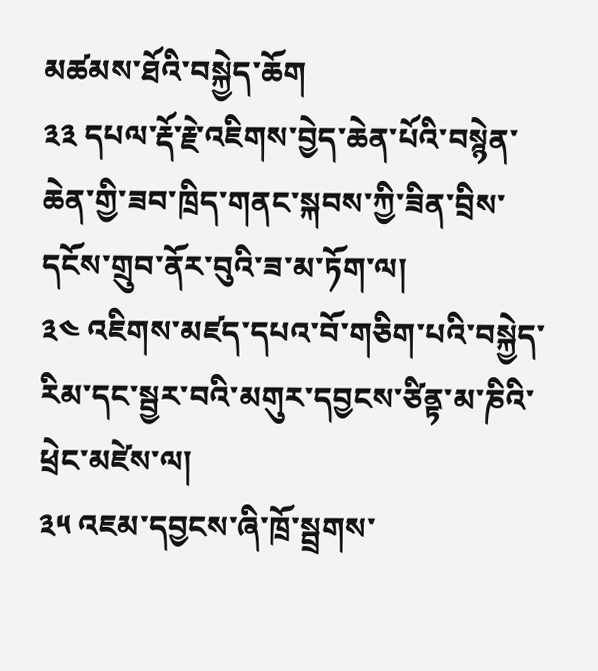མཚམས་ཐོའི་བསྐྱེད་ཆོག
༣༣ དཔལ་རྡོ་རྗེ་འཇིགས་བྱེད་ཆེན་པོའི་བསྙེན་ཆེན་གྱི་ཟབ་ཁྲིད་གནང་སྐབས་ཀྱི་ཟིན་བྲིས་དངོས་གྲུབ་ནོར་བུའི་ཟ་མ་ཏོག་ལ།
༣༤ འཇིགས་མཛད་དཔའ་བོ་གཅིག་པའི་བསྐྱེད་རིམ་དང་སྦྱར་བའི་མགུར་དབྱངས་ཙིནྟ་མ་ཎིའི་ཕྲེང་མཛེས་ལ།
༣༥ འཇམ་དབྱངས་ཞི་ཁྲོ་སྦྲགས་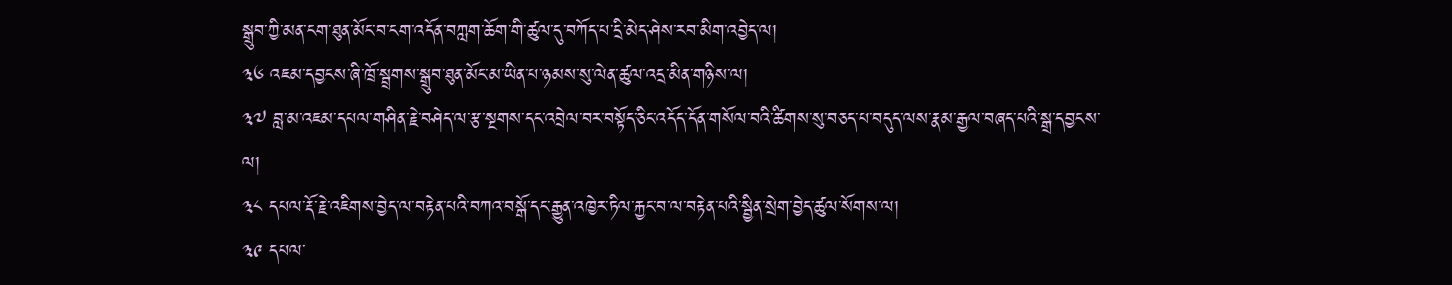སྒྲུབ་ཀྱི་མན་ངག་ཐུན་མོང་བ་ངག་འདོན་བཀླག་ཆོག་གི་ཚུལ་དུ་བཀོད་པ་དྲི་མེད་ཤེས་རབ་མིག་འབྱེད་ལ།
༣༦ འཇམ་དབྱངས་ཞི་ཁྲོ་སྦྲགས་སྒྲུབ་ཐུན་མོང་མ་ཡིན་པ་ཉམས་སུ་ལེན་ཚུལ་འདྲ་མིན་གཉིས་ལ།
༣༧ བླ་མ་འཇམ་དཔལ་གཤིན་རྗེ་བཤེད་ལ་རྩ་སྔགས་དང་འབྲེལ་བར་བསྟོད་ཅིང་འདོད་དོན་གསོལ་བའི་ཚིགས་སུ་བཅད་པ་བདུད་ལས་རྣམ་རྒྱལ་བཞད་པའི་སྒྲ་དབྱངས་ལ།
༣༨ དཔལ་རྡོ་རྗེ་འཇིགས་བྱེད་ལ་བརྟེན་པའི་བཀའ་བསྒོ་དང་རྒྱུན་འཁྱེར་ཏིལ་རྐྱང་བ་ལ་བརྟེན་པའི་སྦྱིན་སྲེག་བྱེད་ཚུལ་སོགས་ལ།
༣༩ དཔལ་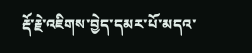རྡོ་རྗེ་འཇིགས་བྱེད་དམར་པོ་མདའ་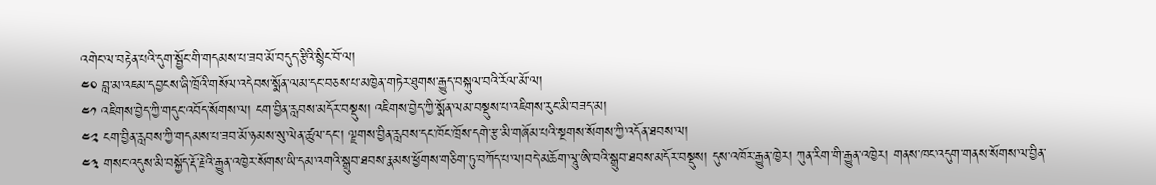འགེང་ལ་བརྟེན་པའི་དུག་སྦྱོང་གི་གདམས་པ་ཟབ་མོ་བདུད་རྩིའི་སྙིང་བོ་ལ།
༤༠ བླ་མ་འཇམ་དབྱངས་ཞི་ཁྲོའི་གསོལ་འདེབས་སྨོན་ལམ་དང་བཅས་པ་མཁྱེན་གཏེར་ཐུགས་རྒྱུད་བསྐུལ་བའི་རོལ་མོ་ལ།
༤༡ འཇིགས་བྱེད་ཀྱི་གདུང་འབོད་སོགས་ལ། ངག་བྱིན་རླབས་མདོར་བསྡུས། འཇིགས་བྱེད་ཀྱི་སྨོན་ལམ་བསྡུས་པ་འཇིགས་རུང་མི་བཟད་མ།
༤༢ ངག་བྱིན་རླབས་ཀྱི་གདམས་པ་ཟབ་མོ་ཉམས་སུ་ལེན་ཚུལ་དང་། ལྗགས་བྱིན་རླབས་དང་ཁོང་ཁྲོས་དགེ་རྩ་མི་གཞོམ་པའི་སྔགས་སོགས་ཀྱི་འདོན་ཐབས་ལ།
༤༣ གསང་འདུས་མི་བསྐྱོད་རྡོ་རྗེའི་རྒྱུན་འཁྱེར་སོགས་ཡི་དམ་འགའི་སྒྲུབ་ཐབས་རྣམས་ཕྱོགས་གཅིག་ཏུ་བཀོད་པ་ལ།བདེ་མཆོག་ལཱུ་ཨི་བའི་སྒྲུབ་ཐབས་མདོར་བསྡུས། དུས་འཁོར་རྒྱུན་ཁྱེར། ཀུན་རིག་གི་རྒྱུན་འཁྱེར། གནས་ཁང་འདུག་གནས་སོགས་ལ་བྱིན་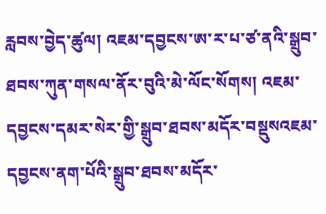རླབས་བྱེད་ཚུལ། འཇམ་དབྱངས་ཨ་ར་པ་ཙ་ནའི་སྒྲུབ་ཐབས་ཀུན་གསལ་ནོར་བུའི་མེ་ལོང་སོགས། འཇམ་དབྱངས་དམར་སེར་གྱི་སྒྲུབ་ཐབས་མདོར་བསྡུསའཇམ་དབྱངས་ནག་པོའི་སྒྲུབ་ཐབས་མདོར་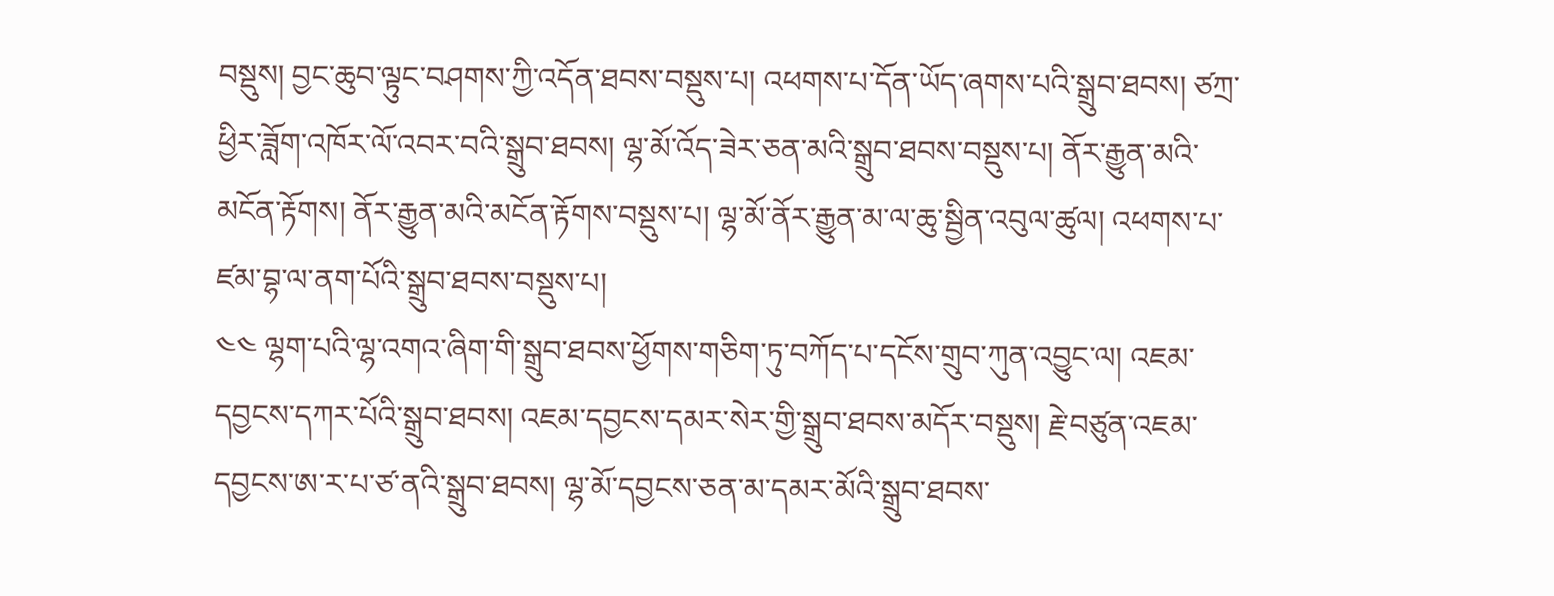བསྡུས། བྱང་ཆུབ་ལྟུང་བཤགས་ཀྱི་འདོན་ཐབས་བསྡུས་པ། འཕགས་པ་དོན་ཡོད་ཞགས་པའི་སྒྲུབ་ཐབས། ཙཀྲ་ཕྱིར་ཟློག་འཁོར་ལོ་འབར་བའི་སྒྲུབ་ཐབས། ལྷ་མོ་འོད་ཟེར་ཅན་མའི་སྒྲུབ་ཐབས་བསྡུས་པ། ནོར་རྒྱུན་མའི་མངོན་རྟོགས། ནོར་རྒྱུན་མའི་མངོན་རྟོགས་བསྡུས་པ། ལྷ་མོ་ནོར་རྒྱུན་མ་ལ་ཆུ་སྦྱིན་འབུལ་ཚུལ། འཕགས་པ་ཛམ་བྷ་ལ་ནག་པོའི་སྒྲུབ་ཐབས་བསྡུས་པ།
༤༤ ལྷག་པའི་ལྷ་འགའ་ཞིག་གི་སྒྲུབ་ཐབས་ཕྱོགས་གཅིག་ཏུ་བཀོད་པ་དངོས་གྲུབ་ཀུན་འབྱུང་ལ། འཇམ་དབྱངས་དཀར་པོའི་སྒྲུབ་ཐབས། འཇམ་དབྱངས་དམར་སེར་གྱི་སྒྲུབ་ཐབས་མདོར་བསྡུས། རྗེ་བཙུན་འཇམ་དབྱངས་ཨ་ར་པ་ཙ་ནའི་སྒྲུབ་ཐབས། ལྷ་མོ་དབྱངས་ཅན་མ་དམར་མོའི་སྒྲུབ་ཐབས་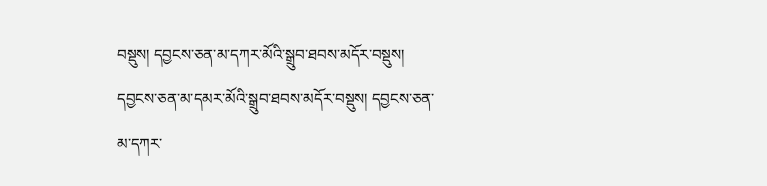བསྡུས། དབྱངས་ཅན་མ་དཀར་མོའི་སྒྲུབ་ཐབས་མདོར་བསྡུས། དབྱངས་ཅན་མ་དམར་མོའི་སྒྲུབ་ཐབས་མདོར་བསྡུས། དབྱངས་ཅན་མ་དཀར་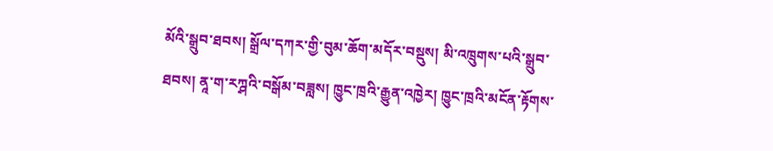མོའི་སྒྲུབ་ཐབས། སྒྲོལ་དཀར་གྱི་བུམ་ཆོག་མདོར་བསྡུས། མི་འཁྲུགས་པའི་སྒྲུབ་ཐབས། ནཱ་ག་རཀྴའི་བསྒོམ་བཟླས། ཁྱུང་ཁྲའི་རྒྱུན་འཁྱེར། ཁྱུང་ཁྲའི་མངོན་རྟོགས་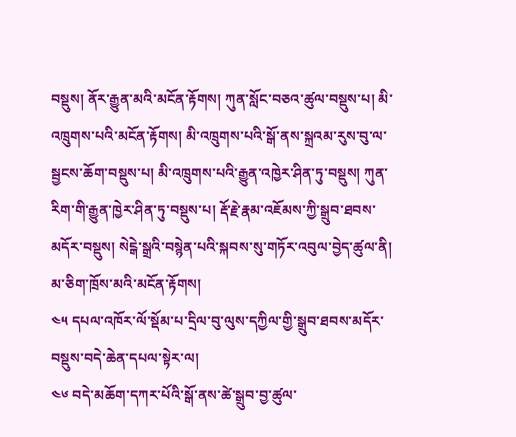བསྡུས། ནོར་རྒྱུན་མའི་མངོན་རྟོགས། ཀུན་སློང་བཅའ་ཚུལ་བསྡུས་པ། མི་འཁྲུགས་པའི་མངོན་རྟོགས། མི་འཁྲུགས་པའི་སྒོ་ནས་སྐྲའམ་རུས་བུ་ལ་སྦྱངས་ཆོག་བསྡུས་པ། མི་འཁྲུགས་པའི་རྒྱུན་འཁྱེར་ཤིན་ཏུ་བསྡུས། ཀུན་རིག་གི་རྒྱུན་ཁྱེར་ཤིན་ཏུ་བསྡུས་པ། རྡོ་རྗེ་རྣམ་འཇོམས་ཀྱི་སྒྲུབ་ཐབས་མདོར་བསྡུས། སེངྒེ་སྒྲའི་བསྙེན་པའི་སྐབས་སུ་གཏོར་འབུལ་བྱེད་ཚུལ་ནི། མ་ཅིག་ཁྲོས་མའི་མངོན་རྟོགས།
༤༥ དཔལ་འཁོར་ལོ་སྡོམ་པ་དྲིལ་བུ་ལུས་དཀྱིལ་གྱི་སྒྲུབ་ཐབས་མདོར་བསྡུས་བདེ་ཆེན་དཔལ་སྟེར་ལ།
༤༦ བདེ་མཆོག་དཀར་པོའི་སྒོ་ནས་ཚེ་སྒྲུབ་བྱ་ཚུལ་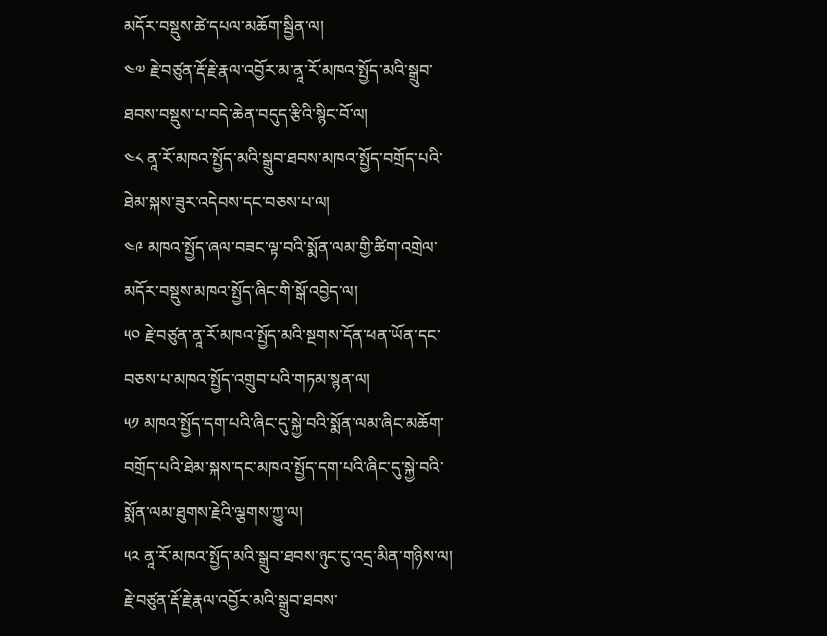མདོར་བསྡུས་ཚེ་དཔལ་མཆོག་སྦྱིན་ལ།
༤༧ རྗེ་བཙུན་རྡོ་རྗེ་རྣལ་འབྱོར་མ་ནཱ་རོ་མཁའ་སྤྱོད་མའི་སྒྲུབ་ཐབས་བསྡུས་པ་བདེ་ཆེན་བདུད་རྩིའི་སྙིང་བོ་ལ།
༤༨ ནཱ་རོ་མཁའ་སྤྱོད་མའི་སྒྲུབ་ཐབས་མཁའ་སྤྱོད་བགྲོད་པའི་ཐེམ་སྐས་ཟུར་འདེབས་དང་བཅས་པ་ལ།
༤༩ མཁའ་སྤྱོད་ཞལ་བཟང་ལྟ་བའི་སྨོན་ལམ་གྱི་ཚིག་འགྲེལ་མདོར་བསྡུས་མཁའ་སྤྱོད་ཞིང་གི་སྒོ་འབྱེད་ལ།
༥༠ རྗེ་བཙུན་ནཱ་རོ་མཁའ་སྤྱོད་མའི་སྔགས་དོན་ཕན་ཡོན་དང་བཅས་པ་མཁའ་སྤྱོད་འགྲུབ་པའི་གཏམ་སྙན་ལ།
༥༡ མཁའ་སྤྱོད་དག་པའི་ཞིང་དུ་སྐྱེ་བའི་སྨོན་ལམ་ཞིང་མཆོག་བགྲོད་པའི་ཐེམ་སྐས་དང་མཁའ་སྤྱོད་དག་པའི་ཞིང་དུ་སྐྱེ་བའི་སྨོན་ལམ་ཐུགས་རྗེའི་ལྕགས་ཀྱུ་ལ།
༥༢ ནཱ་རོ་མཁའ་སྤྱོད་མའི་སྒྲུབ་ཐབས་ཉུང་ངུ་འདྲ་མིན་གཉིས་ལ། རྗེ་བཙུན་རྡོ་རྗེ་རྣལ་འབྱོར་མའི་སྒྲུབ་ཐབས་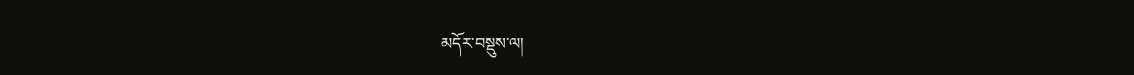མདོར་བསྡུས་ལ།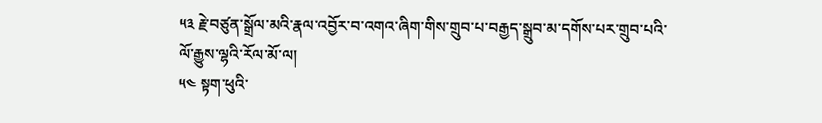༥༣ རྗེ་བཙུན་སྒྲོལ་མའི་རྣལ་འབྱོར་བ་འགའ་ཞིག་གིས་གྲུབ་པ་བརྒྱད་སྒྲུབ་མ་དགོས་པར་གྲུབ་པའི་ལོ་རྒྱུས་ལྷའི་རོལ་མོ་ལ།
༥༤ སྟག་ཕུའི་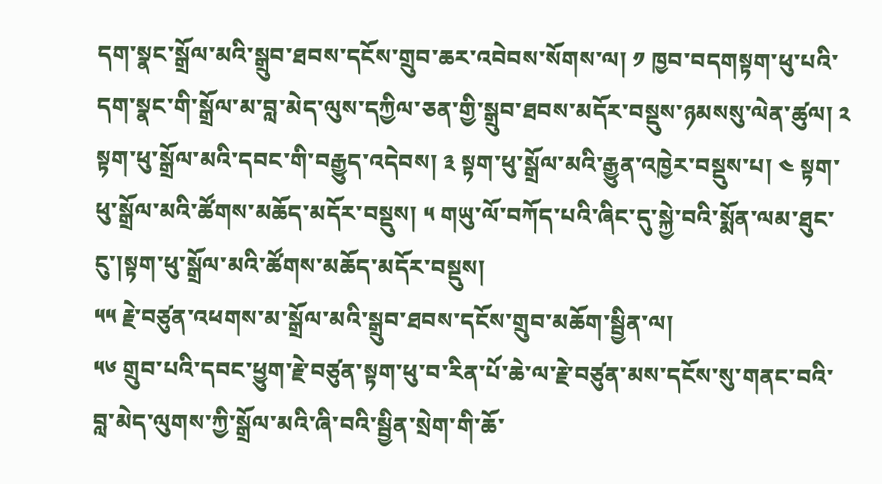དག་སྣང་སྒྲོལ་མའི་སྒྲུབ་ཐབས་དངོས་གྲུབ་ཆར་འབེབས་སོགས་ལ། ༡ ཁྱབ་བདགསྟག་ཕུ་པའི་དག་སྣང་གི་སྒྲོལ་མ་བླ་མེད་ལུས་དཀྱིལ་ཅན་གྱི་སྒྲུབ་ཐབས་མདོར་བསྡུས་ཉམསསུ་ལེན་ཚུལ། ༢ སྟག་ཕུ་སྒྲོལ་མའི་དབང་གི་བརྒྱུད་འདེབས། ༣ སྟག་ཕུ་སྒྲོལ་མའི་རྒྱུན་འཁྱེར་བསྡུས་པ། ༤ སྟག་ཕུ་སྒྲོལ་མའི་ཚོགས་མཆོད་མདོར་བསྡུས། ༥ གཡུ་ལོ་བཀོད་པའི་ཞིང་དུ་སྐྱེ་བའི་སྨོན་ལམ་ཐུང་ངུ་།སྟག་ཕུ་སྒྲོལ་མའི་ཚོགས་མཆོད་མདོར་བསྡུས།
༥༥ རྗེ་བཙུན་འཕགས་མ་སྒྲོལ་མའི་སྒྲུབ་ཐབས་དངོས་གྲུབ་མཆོག་སྦྱིན་ལ།
༥༦ གྲུབ་པའི་དབང་ཕྱུག་རྗེ་བཙུན་སྟག་ཕུ་བ་རིན་པོ་ཆེ་ལ་རྗེ་བཙུན་མས་དངོས་སུ་གནང་བའི་བླ་མེད་ལུགས་ཀྱི་སྒྲོལ་མའི་ཞི་བའི་སྦྱིན་སྲེག་གི་ཆོ་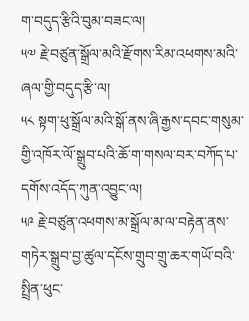ག་བདུད་རྩིའི་བུམ་བཟང་ལ།
༥༧ རྗེ་བཙུན་སྒྲོལ་མའི་རྫོགས་རིམ་འཕགས་མའི་ཞལ་གྱི་བདུད་རྩི་ལ།
༥༨ སྟག་ཕུ་སྒྲོལ་མའི་སྒོ་ནས་ཞི་རྒྱས་དབང་གསུམ་གྱི་འཁོར་ལོ་སྒྲུབ་པའི་ཆོ་ག་གསལ་བར་བཀོད་པ་དགོས་འདོད་ཀུན་འབྱུང་ལ།
༥༩ རྗེ་བཙུན་འཕགས་མ་སྒྲོལ་མ་ལ་བརྟེན་ནས་གཏེར་སྒྲུབ་བྱ་ཚུལ་དངོས་གྲུབ་གྲུ་ཆར་གཡོ་བའི་སྤྲིན་ཕུང་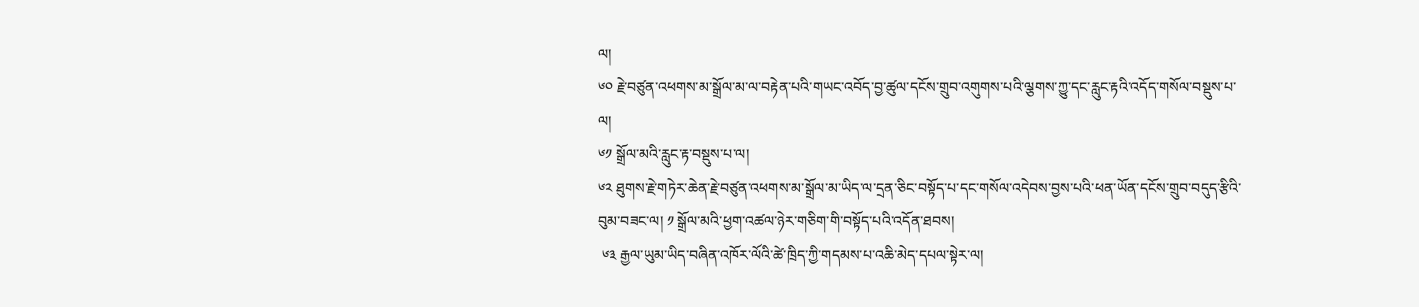ལ།
༦༠ རྗེ་བཙུན་འཕགས་མ་སྒྲོལ་མ་ལ་བརྟེན་པའི་གཡང་འབོད་བྱ་ཚུལ་དངོས་གྲུབ་འགུགས་པའི་ལྕགས་ཀྱུ་དང་རླུང་རྟའི་འདོད་གསོལ་བསྡུས་པ་ལ།
༦༡ སྒྲོལ་མའི་རླུང་རྟ་བསྡུས་པ་ལ།
༦༢ ཐུགས་རྗེ་གཏེར་ཆེན་རྗེ་བཙུན་འཕགས་མ་སྒྲོལ་མ་ཡིད་ལ་དྲན་ཅིང་བསྟོད་པ་དང་གསོལ་འདེབས་བྱས་པའི་ཕན་ཡོན་དངོས་གྲུབ་བདུད་རྩིའི་བུམ་བཟང་ལ། ༡ སྒྲོལ་མའི་ཕྱག་འཚལ་ཉེར་གཅིག་གི་བསྟོད་པའི་འདོན་ཐབས།
 ༦༣ རྒྱལ་ཡུམ་ཡིད་བཞིན་འཁོར་ལོའི་ཚེ་ཁྲིད་ཀྱི་གདམས་པ་འཆི་མེད་དཔལ་སྟེར་ལ།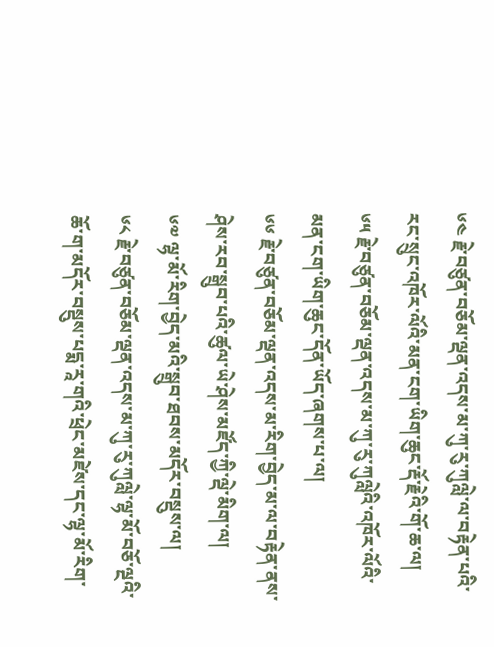༦༤ རྗེ་བཙུན་བཅོམ་ལྡན་འདས་མ་ཀུ་རུ་ཀུལླེ་ལ་བརྟེན་པའི་རང་སྲུང་འཁོར་ལོའི་མན་ངག་ཡིག་ཆུང་རྡོ་རྗེའི་གོ་ཆ་ལ།
༦༥ རྗེ་བཙུན་བཅོམ་ལྡན་འདས་མ་ཀུ་རུ་ཀུལླེའི་འཁོར་ལོའི་མན་ངག་ཡིག་ཆུང་དོན་ཡོད་ཞགས་པ་ལ།
༦༦ རྗེ་བཙུན་བཅོམ་ལྡན་འདས་མ་རིག་བྱེད་མ་ལ་བརྟེན་ནས་ཤེས་རབ་སྒྲུབ་པའི་ཚུལ་ཡེ་ཤེས་མཛོད་ཀྱི་ལྡེ་མིག་ལ།
༦༧ ལྷ་མོ་རིག་བྱེད་མའི་སྒྲུབ་ཐབས་མདོར་བསྡུས་ལ།
༦༨ རྗེ་བཙུན་བཅོམ་ལྡན་འདས་མ་ཀུ་རུ་ཀུལླེ་ལྷ་མོ་བཅོ་ལྔའི་ཆོ་ག་མདོར་བསྡུས་པདྨ་རཱ་གའི་ཕྲེང་མཛེས་དང་ལྷ་མོ་རིག་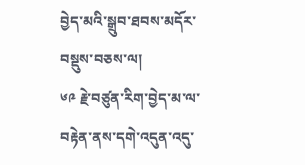བྱེད་མའི་སྒྲུབ་ཐབས་མདོར་བསྡུས་བཅས་ལ།
༦༩ རྗེ་བཙུན་རིག་བྱེད་མ་ལ་བརྟེན་ནས་དགེ་འདུན་འདུ་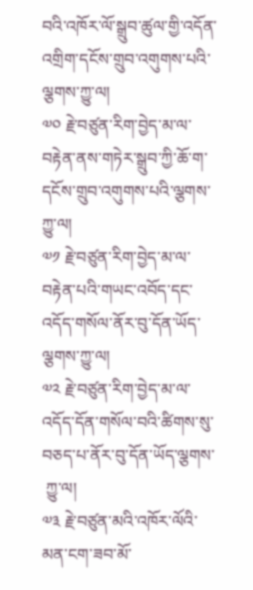བའི་འཁོར་ལོ་སྒྲུབ་ཚུལ་གྱི་འདོན་འགྲིག་དངོས་གྲུབ་འགུགས་པའི་ལྕགས་ཀྱུ་ལ།
༧༠ རྗེ་བཙུན་རིག་བྱེད་མ་ལ་བརྟེན་ནས་གཏེར་སྒྲུབ་ཀྱི་ཆོ་ག་དངོས་གྲུབ་འགུགས་པའི་ལྕགས་ཀྱུ་ལ།
༧༡ རྗེ་བཙུན་རིག་བྱེད་མ་ལ་བརྟེན་པའི་གཡང་འབོད་དང་འདོད་གསོལ་ནོར་བུ་དོན་ཡོད་ལྕགས་ཀྱུ་ལ།
༧༢ རྗེ་བཙུན་རིག་བྱེད་མ་ལ་འདོད་དོན་གསོལ་བའི་ཚིགས་སུ་བཅད་པ་ནོར་བུ་དོན་ཡོད་ལྕགས་
 ཀྱུ་ལ།
༧༣ རྗེ་བཙུན་མའི་འཁོར་ལོའི་མན་ངག་ཟབ་མོ་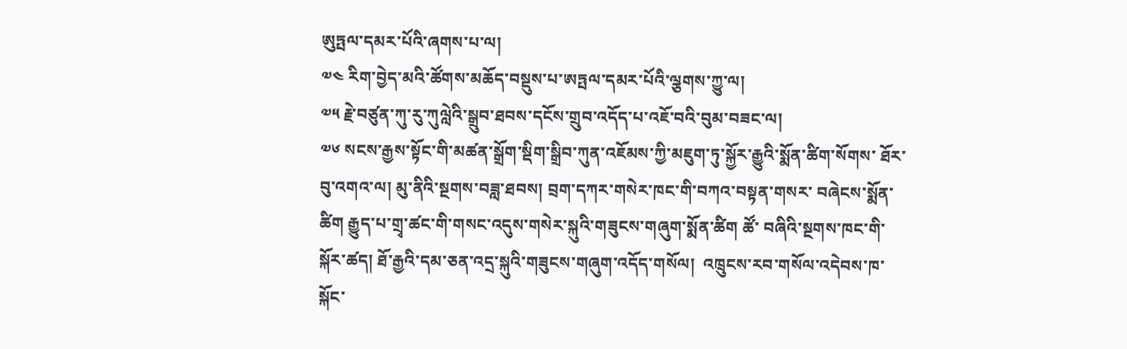ཨུཏྤལ་དམར་པོའི་ཞགས་པ་ལ།
༧༤ རིག་བྱེད་མའི་ཚོགས་མཆོད་བསྡུས་པ་ཨཏྤལ་དམར་པོའི་ལྕགས་ཀྱུ་ལ།
༧༥ རྗེ་བཙུན་ཀུ་རུ་ཀུལླེའི་སྒྲུབ་ཐབས་དངོས་གྲུབ་འདོད་པ་འཇོ་བའི་བུམ་བཟང་ལ།
༧༦ སངས་རྒྱས་སྟོང་གི་མཚན་སྒྲོག་སྡིག་སྒྲིབ་ཀུན་འཇོམས་ཀྱི་མཇུག་ཏུ་སྐྱོར་རྒྱུའི་སྨོན་ཚིག་སོགས་ ཐོར་བུ་འགའ་ལ། མུ་ནིའི་སྔགས་བཟླ་ཐབས། བྲག་དཀར་གསེར་ཁང་གི་བཀའ་བསྟན་གསར་ བཞེངས་སྨོན་ཚིག རྒྱུད་པ་གྲྭ་ཚང་གི་གསང་འདུས་གསེར་སྐུའི་གཟུངས་གཞུག་སྨོན་ཚིག ཚོ་ བཞིའི་སྔགས་ཁང་གི་སྐོར་ཚད། ཐོ་རྒྱའི་དམ་ཅན་འདྲ་སྐུའི་གཟུངས་གཞུག་འདོད་གསོལ།  འཁྲུངས་རབ་གསོལ་འདེབས་ཁ་སྐོང་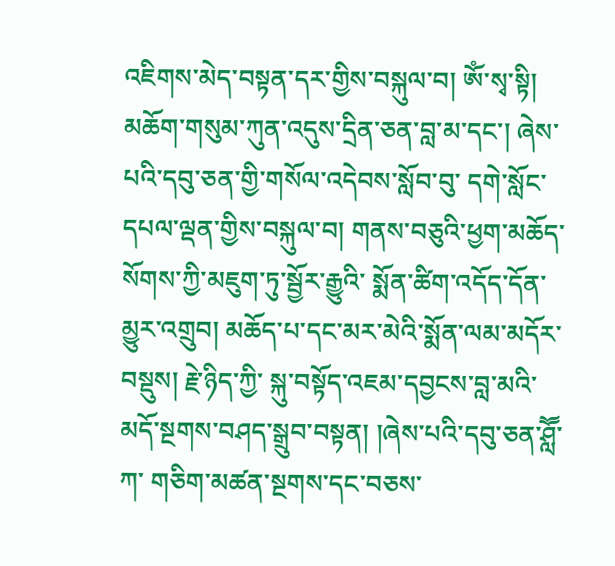འཇིགས་མེད་བསྟན་དར་གྱིས་བསྐུལ་བ། ཨོཾ་སྭ་སྟི།  མཆོག་གསུམ་ཀུན་འདུས་དྲིན་ཅན་བླ་མ་དང་། ཞེས་པའི་དབུ་ཅན་གྱི་གསོལ་འདེབས་སློབ་བུ་ དགེ་སློང་དཔལ་ལྡན་གྱིས་བསྐུལ་བ། གནས་བཅུའི་ཕྱག་མཆོད་སོགས་ཀྱི་མཇུག་ཏུ་སྦྱོར་རྒྱུའི་ སྨོན་ཚིག་འདོད་དོན་མྱུར་འགྲུབ། མཆོད་པ་དང་མར་མེའི་སྨོན་ལམ་མདོར་བསྡུས། རྗེ་ཉིད་ཀྱི་ སྐུ་བསྟོད་འཇམ་དབྱངས་བླ་མའི་མདོ་སྔགས་བཤད་སྒྲུབ་བསྟན། །ཞེས་པའི་དབུ་ཅན་ཤླཽ་ཀ་ གཅིག་མཚན་སྔགས་དང་བཅས་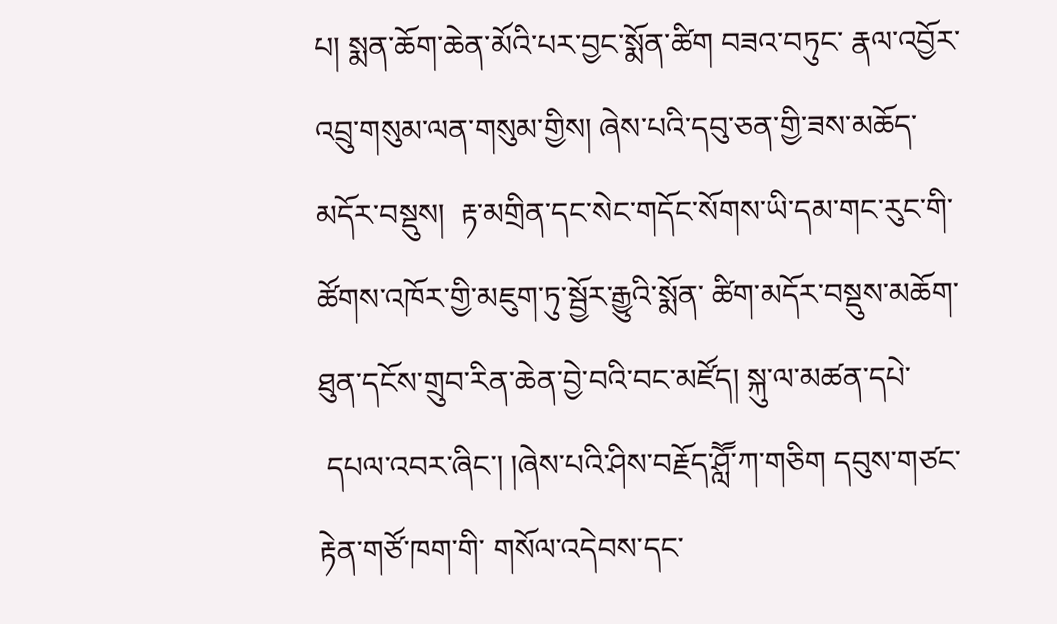པ། སྨན་ཆོག་ཆེན་མོའི་པར་བྱང་སྨོན་ཚིག བཟའ་བཏུང་ རྣལ་འབྱོར་འབྲུ་གསུམ་ལན་གསུམ་གྱིས། ཞེས་པའི་དབུ་ཅན་གྱི་ཟས་མཆོད་མདོར་བསྡུས།  རྟ་མགྲིན་དང་སེང་གདོང་སོགས་ཡི་དམ་གང་རུང་གི་ཚོགས་འཁོར་གྱི་མཇུག་ཏུ་སྦྱོར་རྒྱུའི་སྨོན་ ཚིག་མདོར་བསྡུས་མཆོག་ཐུན་དངོས་གྲུབ་རིན་ཆེན་བྱེ་བའི་བང་མཛོད། སྐུ་ལ་མཚན་དཔེ་
 དཔལ་འབར་ཞིང་། །ཞེས་པའི་ཤིས་བརྗོད་ཤླཽ་ཀ་གཅིག དབུས་གཙང་རྟེན་གཙོ་ཁག་གི་ གསོལ་འདེབས་དང་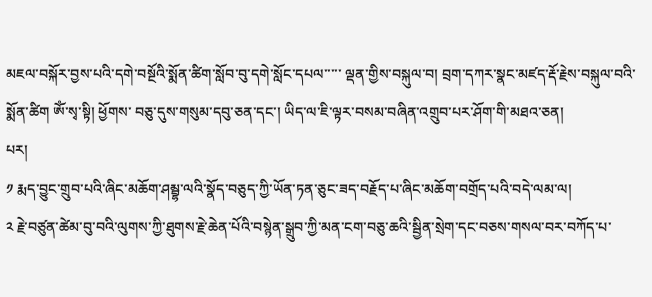མཇལ་བསྐོར་བྱས་པའི་དགེ་བསྔོའི་སྨོན་ཚིག་སློབ་བུ་དགེ་སློང་དཔལ་་་་་ ལྡན་གྱིས་བསྐུལ་བ། བྲག་དཀར་སྣང་མཛད་རྡོ་རྗེས་བསྐུལ་བའི་སྨོན་ཚིག ཨོཾ་སྭ་སྟི། ཕྱོགས་ བཅུ་དུས་གསུམ་དབུ་ཅན་དང་། ཡིད་ལ་ཇི་ལྟར་བསམ་བཞིན་འགྲུབ་པར་ཤོག་གི་མཐའ་ཅན།
པར།
༡ རྨད་བྱུང་གྲུབ་པའི་ཞིང་མཆོག་ཤམྦྷ་ལའི་སྣོད་བཅུད་ཀྱི་ཡོན་ཏན་ཅུང་ཟད་བརྗོད་པ་ཞིང་མཆོག་བགྲོད་པའི་བདེ་ལམ་ལ།
༢ རྗེ་བཙུན་ཚེམ་བུ་བའི་ལུགས་ཀྱི་ཐུགས་རྗེ་ཆེན་པོའི་བསྙེན་སྒྲུབ་ཀྱི་མན་ངག་བཅུ་ཆའི་སྦྱིན་སྲེག་དང་བཅས་གསལ་བར་བཀོད་པ་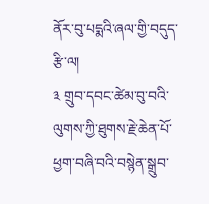ནོར་བུ་པདྨའི་ཞལ་གྱི་བདུད་རྩི་ལ།
༣ གྲུབ་དབང་ཚེམ་བུ་བའི་ལུགས་ཀྱི་ཐུགས་རྗེ་ཆེན་པོ་ཕྱག་བཞི་བའི་བསྙེན་སྒྲུབ་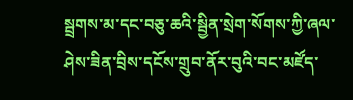སྦྲགས་མ་དང་བཅུ་ཆའི་སྦྱིན་སྲེག་སོགས་ཀྱི་ཞལ་ཤེས་ཟིན་བྲིས་དངོས་གྲུབ་ནོར་བུའི་བང་མཛོད་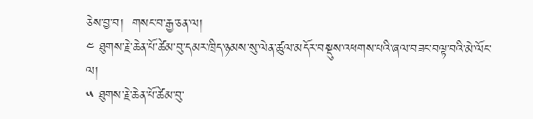ཅེས་བྱ་བ།  གསང་བ་རྒྱ་ཅན་ལ།
༤ ཐུགས་རྗེ་ཆེན་པོ་ཚེམ་བུ་དམར་ཁྲིད་ཉམས་སུ་ལེན་ཚུལ་མདོར་བསྡུས་འཕགས་པའི་ཞལ་བཟང་བལྟ་བའི་མེ་ལོང་ལ།
༥ ཐུགས་རྗེ་ཆེན་པོ་ཚེམ་བུ་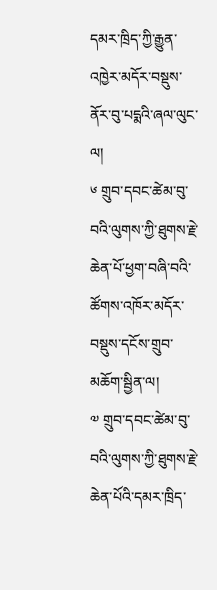དམར་ཁྲིད་ཀྱི་རྒྱུན་འཁྱེར་མདོར་བསྡུས་ནོར་བུ་པདྨའི་ཞལ་ལུང་ལ།
༦ གྲུབ་དབང་ཚེམ་བུ་བའི་ལུགས་ཀྱི་ཐུགས་རྗེ་ཆེན་པོ་ཕྱག་བཞི་བའི་ཚོགས་འཁོར་མདོར་བསྡུས་དངོས་གྲུབ་མཆོག་སྦྱིན་ལ།
༧ གྲུབ་དབང་ཚེམ་བུ་བའི་ལུགས་ཀྱི་ཐུགས་རྗེ་ཆེན་པོའི་དམར་ཁྲིད་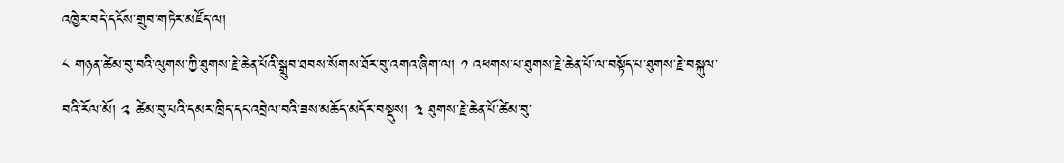འཁྱེར་བདེ་དངོས་གྲུབ་གཏེར་མཛོད་ལ།
༨ གཉན་ཚེམ་བུ་བའི་ལུགས་ཀྱི་ཐུགས་རྗེ་ཆེན་པོའི་སྒྲུབ་ཐབས་སོགས་ཐོར་བུ་འགའ་ཞིག་ལ། ༡ འཕགས་པ་ཐུགས་རྗེ་ཆེན་པོ་ལ་བསྟོད་པ་ཐུགས་རྗེ་བསྐུལ་བའི་རོལ་མོ། ༢ ཚེམ་བུ་པའི་དམར་ཁྲིད་དང་འབྲེལ་བའི་ཟས་མཆོད་མདོར་བསྡུས། ༣ ཐུགས་རྗེ་ཆེན་པོ་ཚེམ་བུ་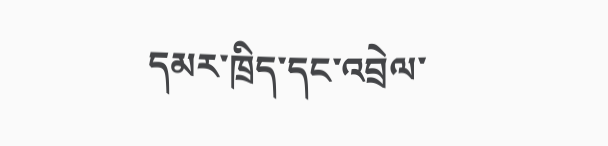དམར་ཁྲིད་དང་འབྲེལ་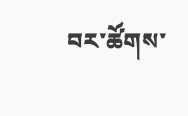བར་ཚོགས་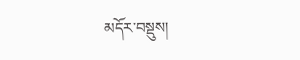མདོར་བསྡུས།